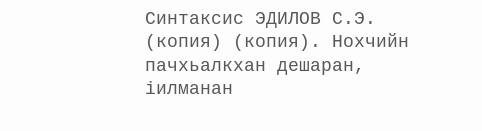Синтаксис ЭДИЛОВ С.Э. (копия) (копия). Нохчийн пачхьалкхан дешаран, iилманан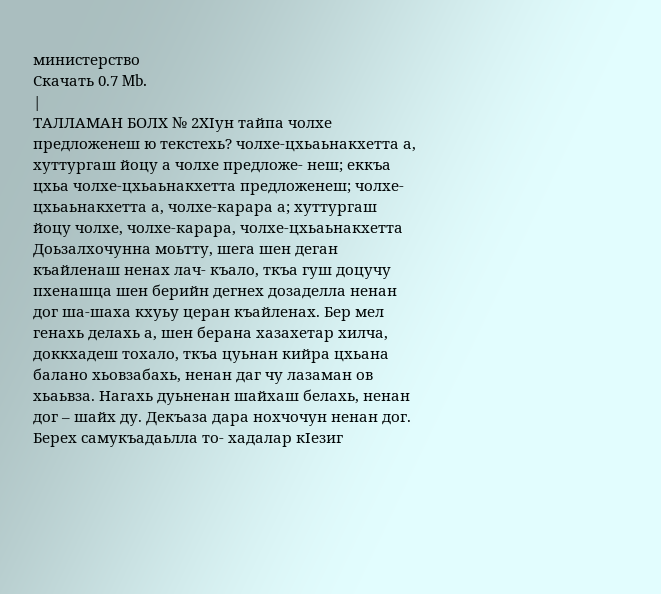министерство
Скачать 0.7 Mb.
|
ТАЛЛАМАН БОЛХ № 2ХIун тайпа чолхе предложенеш ю текстехь? чолхе-цхьаьнакхетта а, хуттургаш йоцу а чолхе предложе- неш; еккъа цхьа чолхе-цхьаьнакхетта предложенеш; чолхе-цхьаьнакхетта а, чолхе-карара а; хуттургаш йоцу чолхе, чолхе-карара, чолхе-цхьаьнакхетта Доьзалхочунна моьтту, шега шен деган къайленаш ненах лач- къало, ткъа гуш доцучу пхенашца шен берийн дегнех дозаделла ненан дог ша-шаха кхуьу церан къайленах. Бер мел генахь делахь а, шен берана хазахетар хилча, доккхадеш тохало, ткъа цуьнан кийра цхьана балано хьовзабахь, ненан даг чу лазаман ов хьаьвза. Нагахь дуьненан шайхаш белахь, ненан дог – шайх ду. Декъаза дара нохчочун ненан дог. Берех самукъадаьлла то- хадалар кIезиг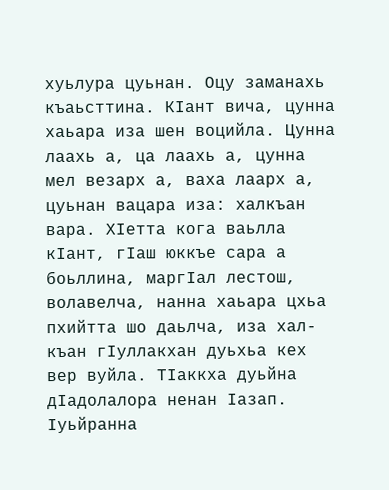хуьлура цуьнан. Оцу заманахь къаьсттина. КIант вича, цунна хаьара иза шен воцийла. Цунна лаахь а, ца лаахь а, цунна мел везарх а, ваха лаарх а, цуьнан вацара иза: халкъан вара. ХIетта кога ваьлла кIант, гIаш юккъе сара а боьллина, маргIал лестош, волавелча, нанна хаьара цхьа пхийтта шо даьлча, иза хал- къан гIуллакхан дуьхьа кех вер вуйла. ТIаккха дуьйна дIадолалора ненан Iазап. Iуьйранна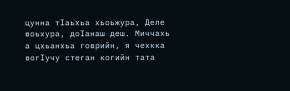цунна тIаьхьа хьоьжура, Деле воьхура, доIанаш деш. Миччахь а цхьанхьа говрийн, я чехкка вогIучу стеган когийн тата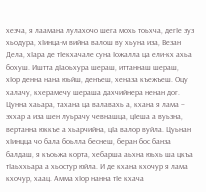хезча, я лаамана лулахочо шега мохь тоьхча, дегIе зуз хьодура, хIинца-м вийна валош ву хьуна иза, Везан Дела, хIара де тIекхачале суна Iожалла ца ели-кх ахьа бохуш. Иштта дIаоьхура шераш, иттаннаш шераш, хIор денна нана юьйш, денъеш, хеназа къежъеш. Оцу халачу, кхерамечу шераша дахчийнера ненан дог. Цунна хаьара, тахана ца валавахь а, кхана я лама – эххар а иза шен луьрачу чевнашца, цIеша а вуьзна, вертанна юккъе а хьарчийна, цIа валор вуйла. Цуьнан хIинцца чо бала боьлла беснеш, беран бос банза балдаш, я къоьжа корта, хебарша аьхна юьхь ша цкъа тIаьххьара а хьостур юйла. И де кхана кхочур я лама кхочур, хаац. Амма хIор нанна тIе кхача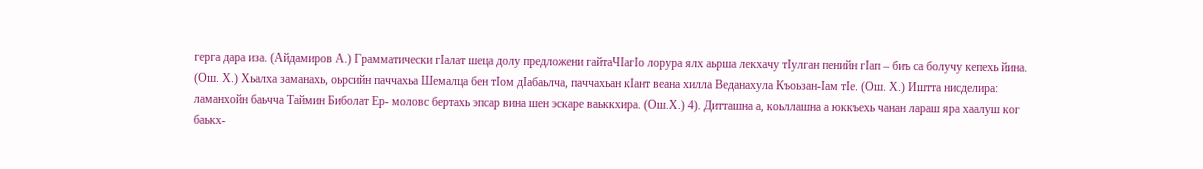герга дара иза. (Айдамиров А.) Грамматически гIалат шеца долу предложени гайтаЧIагIо лорура ялх аьрша лекхачу тIулган пенийн гIап – биъ са болучу кепехь йина. (Ош. Х.) Хьалха заманахь, оьрсийн паччахьа Шемалца бен тIом дIабаьлча, паччахьан кIант веана хилла Веданахула Къоьзан-Iам тIе. (Ош. Х.) Иштта нисделира: ламанхойн баьчча Таймин Биболат Ер- моловс бертахь эпсар вина шен эскаре ваьккхира. (Ош.Х.) 4). Дитташна а, коьллашна а юккъехь чанан лараш яра хаалуш ког баькх-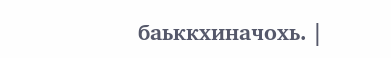баьккхиначохь. |